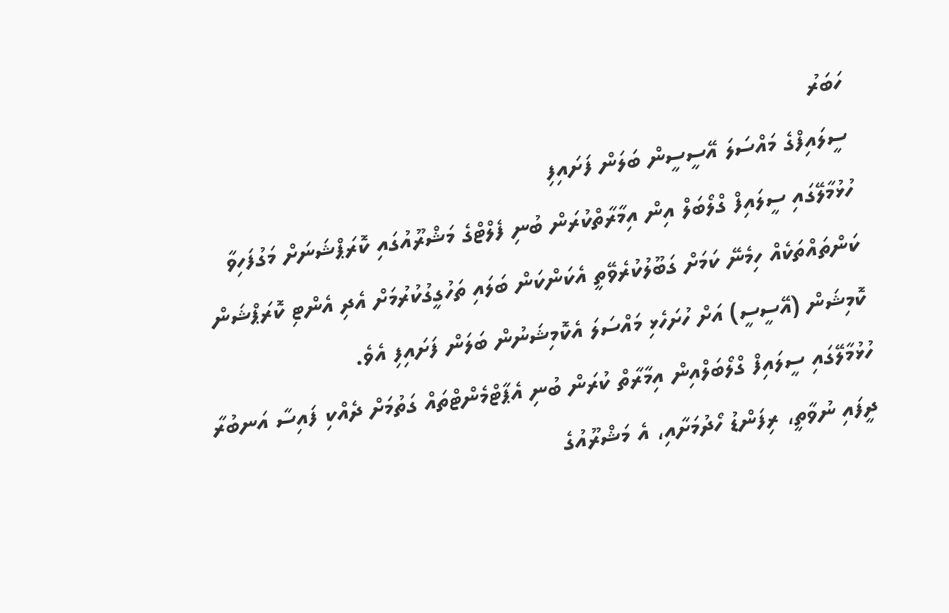ހަބަރު
ސީލައިފްގެ މައްސަލަ އޭސީސީން ބަލަން ފަށައިފި
ހުޅުމާލޭގައި ސީލައިފް ގްލޯބަލް އިން އިމާރާތްކުރަން ބުނި ފެލްޓްގެ މަޝްރޫއުގައި ކޮރަޕްޝަނަށް މަގުފަހިވާ ކަންތައްތަކެއް ހިމެނޭ ކަމަށް ގަބޫލުކުރެވޭތީ އެކަންކަން ބަލައި ތަހުގީގުކުރުމަށް އެދި އެންޓި ކޮރަޕްޝަން ކޮމިޝަން (އޭސީސީ) އަށް ހުށަހެޅި މައްސަލަ އެކޮމިޝަނުން ބަލަން ފަށައިފި އެވެ.
ހުޅުމާލޭގައި ސީލައިފް ގްލޯބަލްއިން އިމާރާތް ކުރަން ބުނި އެޕާޓްމެންޓްތައް ގަތުމަށް ދެއްކި ފައިސާ އަނބުރާ ދީފައި ނުވާތީ، ރިފަންޑު ހޯދުމަށާއި، އެ މަޝްރޫއުގެ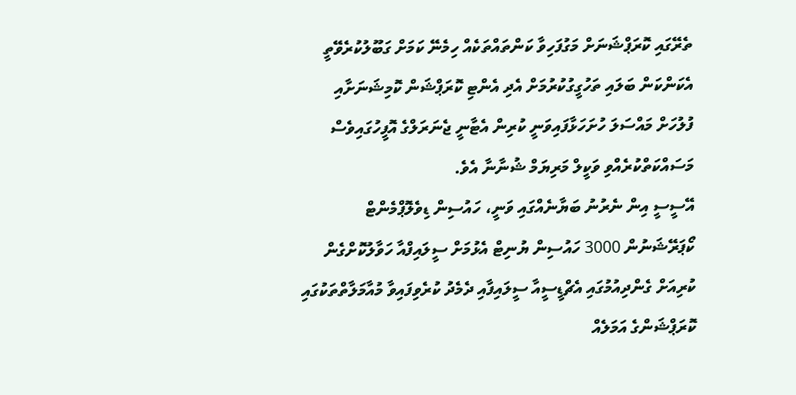ތެރޭގައި ކޮރަޕްޝަނަށް މަގުފަހިވާ ކަންތައްތަކެއް ހިމެނޭ ކަމަށް ގަބޫލުކުރެވޭތީ އެކަންކަން ބަލައި ތަހުގީގުކުރުމަށް އެދި އެންޓި ކޮރަޕްޝަން ކޮމިޝަނަށާއި ފުލުހަށް މައްސަލަ ހުށަހަޅާފައިވަނީ ކުރިން އެޓާނީ ޖެނަރަލްގެ އޮފީހުގައިވެސް މަސައްކަތްކުރެއްވި ވަކީލް މަރިޔަމް ޝުނާނާ އެވެ.
އޭސީސީ އިން ނެރުނު ބަޔާނެއްގައި ވަނީ، ހައުސިން ޑިވެލޮޕްމެންޓް ކޯޕަރޭޝަނުން 3000 ހައުސިން ޔުނިޓް އެޅުމަށް ސީލައިފްއާ ހަވާލުކޮށްގެން ކުރިއަށް ގެންދިއުމުގައި އެޗްޑީސީއާ ސީލައިފާއި ދެމެދު ކުރެވިފައިވާ މުއާމަލާތްތަކުގައި ކޮރަޕްޝަންގެ އަމަލެއް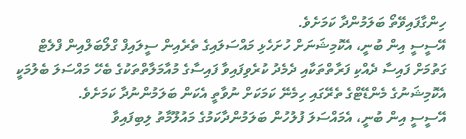ހިންގާފައިވޭތޯ ބަލަމުންދާ ކަމަށެވެ.
އޭސީސީ އިން ބުނީ، އެކޮމިޝަނަށް ހުށަހެޅި މައްސަލައިގެ ތެރެއިން ސީލައިފް ގްލޯބަލްއިން ފްލެޓް ގަތުމަށް ފައިސާ ދެއްކި ފަރާތްތަކާއި ދެމެދު ކުރެވިފައިވާ ފައިސާގެ މުއާމަލާތްތަކުގެ ބެހޭ މައްސަލަ ބެލުމަކީ އެކޮމިޝަނުގެ މެންޑޭޓްގެ ތެރޭގައި ހިމެނޭ ކަމަކަށް ނުވާތީ އެކަން ބަލަމުންނުދާ ކަމަށެވެ.
އޭސީސީ އިން ބުނީ، އެމައްސަލަ ފުލުހުން ބަލަމުންދާކަމުގެ މައުލޫމާތު ލިބިފައިވާ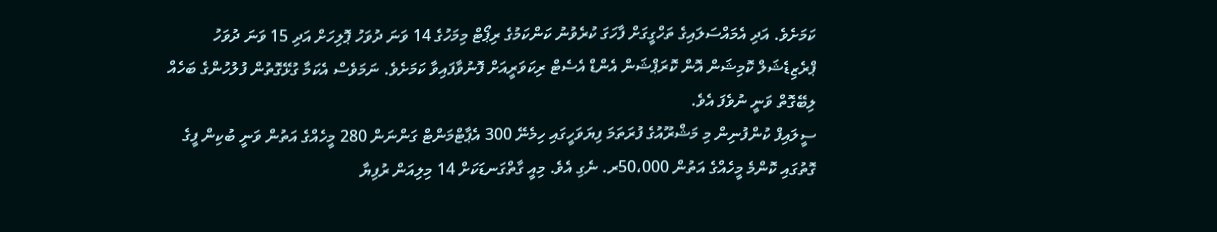ކަމަށެވެ. އަދި އެމައްސަލައިގެ ތަހްގީގަށް ފާހަގަ ކުރެވުނު ކަންކަމުގެ ރިޕޯޓް މިމަހުގެ 14 ވަނަ ދުވަހު ޕޮލިހަށް އަދި 15 ވަނަ ދުވަހު ޕްރެޒިޑެޝަލް ކޮމިޝަން އޮން ކޮރަޕްޝަން އެންޑް އެސެޓް ރިކަވަރީއަށް ފޮނުވާފައިވާ ކަމަށެވެ. ނަމަވެސް އެކަމާ ގުޅޭގޮތުން ފުލުހުންގެ ބަހެއް ލިބޭގޮތް ވަނީ ނުވެފަ އެވެ.
ސީލައިފް ކުންފުނިން މި މަޝްރޫއުގެ ފުރަތަމަ ފިޔަވަހީގައި ހިމެނޭ 300 އެޕާޓްމަންޓް ގަންނަން 280 މީހެއްގެ އަތުން ވަނީ ބުކިން ފީގެ ގޮތުގައި ކޮންމެ މީހެއްގެ އަތުން 50،000ރ. ނެގި އެވެ. މިއީ ގާތްގަނޑަކަށް 14 މިލިއަން ރުފިޔާ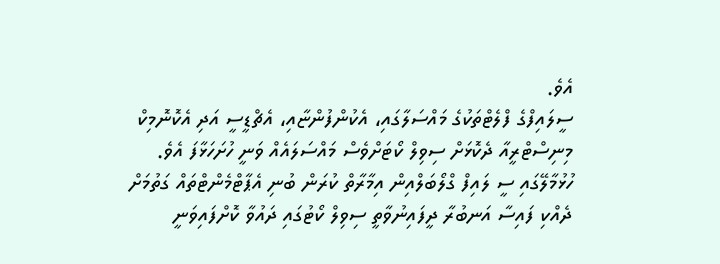އެވެ.
ސީލައިފްގެ ފްލެޓްތަކުގެ މައްސަލާގައި، އެކުންފުންޏާއި، އެޗްޑީސީ އަދި އެކޮނޮމިކް މިނިސްޓްރީއާ ދެކޮޅަށް ސިވިލް ކޯޓަށްވެސް މައްސަލައެއް ވަނީ ހުށަހަޅާފަ އެވެ.
ހުޅުމާލޭގައި ސީ ލައިފް ގްލޯބަލްއިން އިމާރާތް ކުރަން ބުނި އެޕާޓްމެންޓްތައް ގަތުމަށް ދެއްކި ފައިސާ އަނބުރާ ދީފައިނުވާތީ ސިވިލް ކޯޓުގައި ދައުވާ ކޮށްފައިވަނީ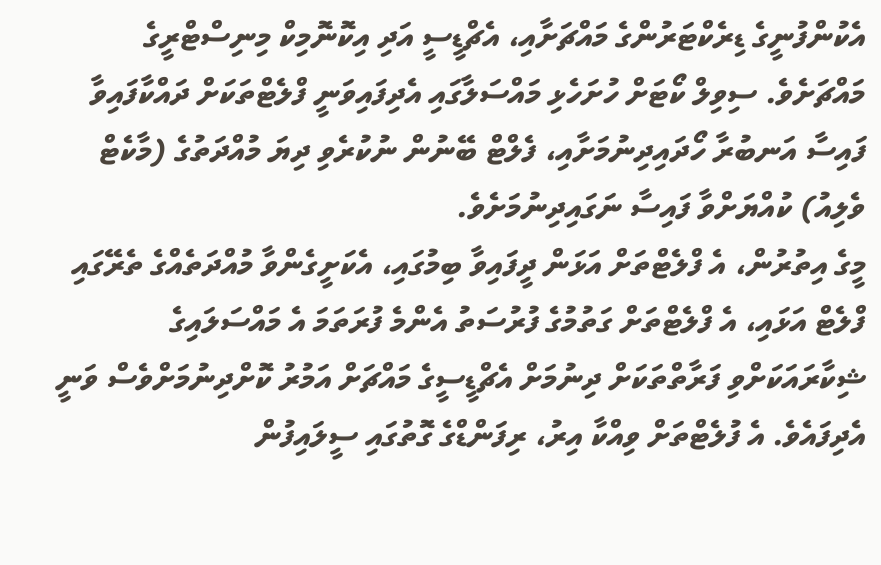އެކުންފުނީގެ ޑިރެކްޓަރުންގެ މައްޗަށާއި، އެޗްޑީސީ އަދި އިކޮނޮމިކް މިނިސްޓްރީގެ މައްޗަށެވެ. ސިވިލް ކޯޓަށް ހުށަހެޅި މައްސަލާގައި އެދިފައިވަނީ ފްލެޓްތަކަށް ދައްކާފައިވާ ފައިސާ އަނބުރާ ހޯދައިދިނުމަށާއި، ފެލްޓް ބޭނުން ނުކުރެވި ދިޔަ މުއްދަތުގެ (މާކެޓް ވެލިއު) ކުއްޔަށްވާ ފައިސާ ނަގައިދިނުމަށެވެ.
މީގެ އިތުރުން، އެ ފްލެޓްތަށް އަޅަން ދީފައިވާ ބިމުގައި، އެކަށީގެންވާ މުއްދަތެއްގެ ތެރޭގައި ފްލެޓް އަޅައި، އެ ފްލެޓްތަށް ގަތުމުގެ ފުރުސަތު އެންމެ ފުރަތަމަ އެ މައްސަލައިގެ ޝިކާރައަކަށްވި ފަރާތްތަކަށް ދިނުމަށް އެޗްޑީސީގެ މައްޗަށް އަމުރު ކޮށްދިނުމަށްވެސް ވަނީ އެދިފައެވެ. އެ ފުލެޓްތަށް ވިއްކާ އިރު، ރިފަންޑްގެ ގޮތުގައި ސީލައިފުން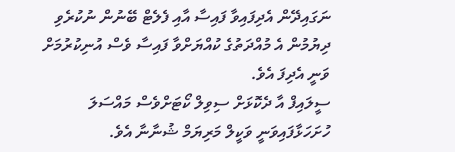ނަގައިދޭން އެދިފައިވާ ފައިސާ އާއި ފެލެޓް ބޭނުން ނުކުރެވި ދިޔުމުން އެ މުއްދަތުގެ ކުއްޔަށްވާ ފައިސާ ވެސް އުނިކުރުމަށް ވަނީ އެދިފަ އެވެ.
ސީލައިފް އާ ދެކޮޅަށް ސިވިލް ކޯޓަށްވެސް މައްސަލަ ހުށަހަޅާފައިވަނީ ވަކީލް މަރިޔަމް ޝުނާނާ އެވެ.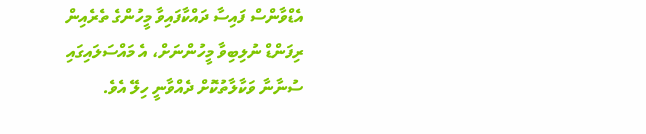އެޑްވާންސް ފައިސާ ދައްކާފައިވާ މީހުންގެ ތެރެއިން ރިފަންޑް ނުލިބިވާ މީހުންނަށް، އެ މައްސަލައިގައި ސުނާނާ ވަކާލާތުކޮށް ދެއްވާނީ ހިލޭ އެވެ.